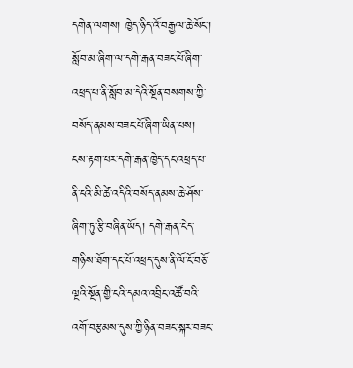དགེན་ལགས། ཁྱེད་ཉིད་འོ་བརྒྱལ་ཆེ་སོང་།
སློབ་མ་ཞིག་ལ་དགེ་རྒན་བཟང་པོ་ཞིག་འཕྲད་པ་ནི་སློབ་མ་དེའི་སྔོན་བསགས་ཀྱི་བསོད་ནམས་བཟང་པོ་ཞིག་ཡིན་པས། ངས་རྟག་པར་དགེ་རྒན་ཁྱེད་དང་འཕྲད་པ་ནི་ངའི་མི་ཚེ་འདིའི་བསོད་ནམས་ཆེ་ཤོས་ཞིག་ཏུ་རྩི་བཞིན་ཡོད། དགེ་རྒན་ངེད་གཉིས་ཐོག་དང་པོ་འཕྲད་དུས་ནི་ལོ་ངོ་བཅོ་ལྔའི་སྔོན་གྱི་ངའི་དམའ་འབྲིང་འཚོ་བའི་འགོ་བརྩམས་དུས་ཀྱི་ཉིན་བཟང་སྐར་བཟང་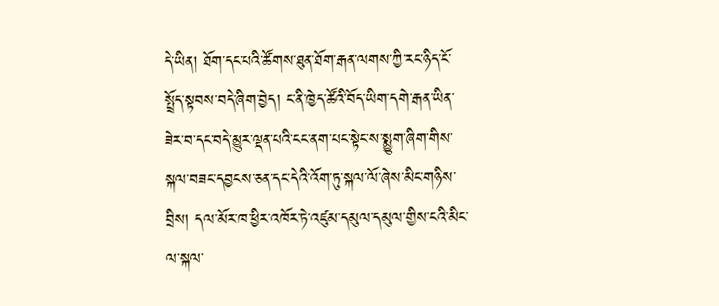དེ་ཡིན། ཐོག་དང་པའི་ཚོགས་ཐུན་ཐོག་རྒན་ལགས་ཀྱི་རང་ཉིད་ངོ་སྤྲོད་སྟབས་བདེ་ཞིག་བྱེད། ང་ནི་ཁྱེད་ཚོའི་བོད་ཡིག་དགེ་རྒན་ཡིན་ཟེར་བ་དང་བདེ་མྱུར་ལྡན་པའི་ངང་ནག་པང་སྟེང་ས་སྨྱུག་ཞིག་གིས་སྐལ་བཟང་དབྱངས་ཅན་དང་དེའི་འོག་ཏུ་སྐལ་ལོ་ཞེས་མིང་གཉིས་བྲིས། དལ་མོར་ཁ་ཕྱིར་འཁོར་ཏེ་འཛུམ་དམུལ་དམུལ་གྱིས་ངའི་མིང་ལ་སྐལ་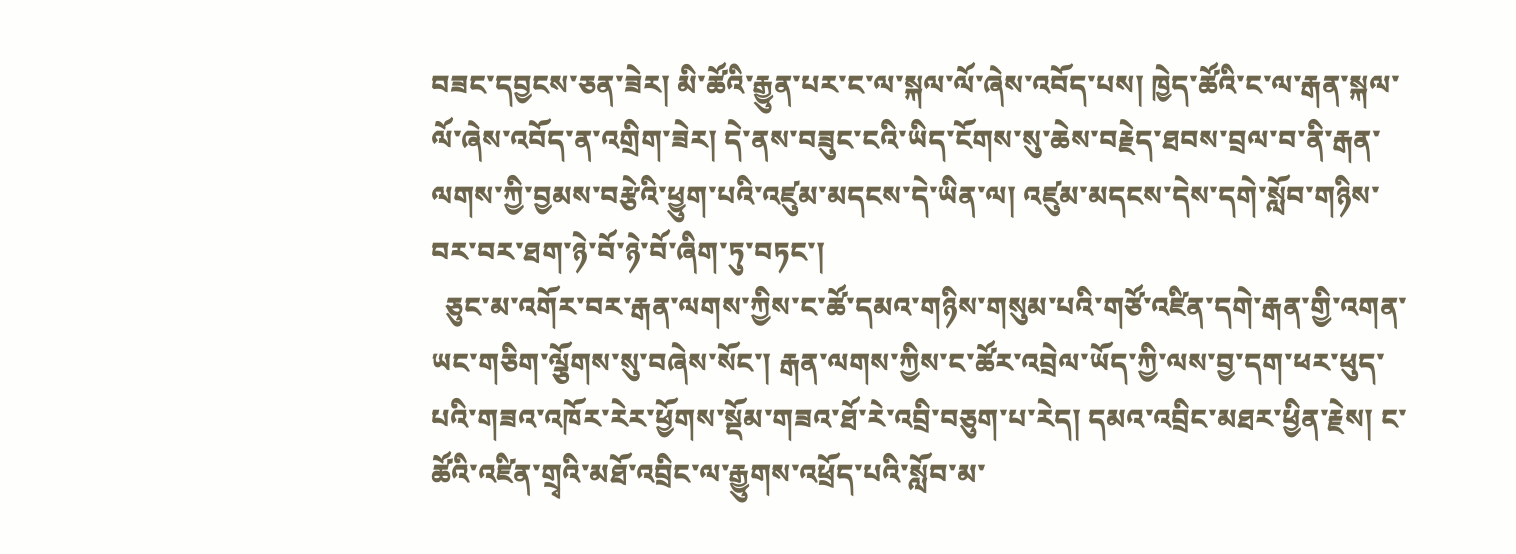བཟང་དབྱངས་ཅན་ཟེར། མི་ཚོའི་རྒྱུན་པར་ང་ལ་སྐལ་ལོ་ཞེས་འབོད་པས། ཁྱེད་ཚོའི་ང་ལ་རྒན་སྐལ་ལོ་ཞེས་འབོད་ན་འགྲིག་ཟེར། དེ་ནས་བཟུང་ངའི་ཡིད་ངོགས་སུ་ཆེས་བརྗེད་ཐབས་བྲལ་བ་ནི་རྒན་ལགས་ཀྱི་བྱམས་བརྩེའི་ཕྱུག་པའི་འཛུམ་མདངས་དེ་ཡིན་ལ། འཛུམ་མདངས་དེས་དགེ་སློབ་གཉིས་བར་བར་ཐག་ཉེ་བོ་ཉེ་བོ་ཞིག་ཏུ་བཏང་།
  ཅུང་མ་འགོར་བར་རྒན་ལགས་ཀྱིས་ང་ཚོ་དམའ་གཉིས་གསུམ་པའི་གཙོ་འཛིན་དགེ་རྒན་གྱི་འགན་ཡང་གཅིག་ལྕོགས་སུ་བཞེས་སོང་། རྒན་ལགས་ཀྱིས་ང་ཚོར་འབྲེལ་ཡོད་ཀྱི་ལས་བྱ་དག་ཕར་ཕུད་པའི་གཟའ་འཁོར་རེར་ཕྱོགས་སྡོམ་གཟའ་ཐོ་རེ་འབྲི་བཅུག་པ་རེད། དམའ་འབྲིང་མཐར་ཕྱིན་རྗེས། ང་ཚོའི་འཛིན་གྲྭའི་མཐོ་འབྲིང་ལ་རྒྱུགས་འཕྲོད་པའི་སློབ་མ་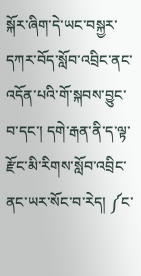སྐོར་ཞིག་དེ་ཡང་བསྐྱར་དཀར་བོད་སློབ་འབྲིང་ནང་འདོན་པའི་གོ་སྐབས་བྱུང་བ་དང་། དགེ་རྒན་ནི་ད་ལྟ་རྫོང་མི་རིགས་སློབ་འབྲིང་ནང་ཡར་སོང་བ་རེད། ༼ང་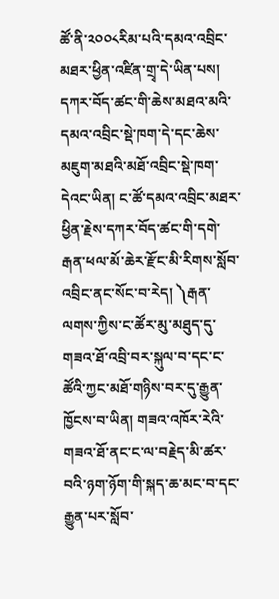ཚོ་ནི་༢༠༠༨རིམ་པའི་དམའ་འབྲིང་མཐར་ཕྱིན་འཛིན་གྲྭ་དེ་ཡིན་པས། དཀར་བོད་ཚང་གི་ཆེས་མཐའ་མའི་དམའ་འབྲིང་སྡེ་ཁག་དེ་དང་ཆེས་མཇུག་མཐའི་མཐོ་འབྲིང་སྡེ་ཁག་དེའང་ཡིན། ང་ཚོ་དམའ་འབྲིང་མཐར་ཕྱིན་རྗེས་དཀར་བོད་ཚང་གི་དགེ་རྒན་ཕལ་མོ་ཆེར་རྫོང་མི་རིགས་སློབ་འབྲིང་ནང་སོང་བ་རེད། ༽རྒན་ལགས་ཀྱིས་ང་ཚོར་མུ་མཐུད་དུ་གཟའ་ཐོ་འབྲི་བར་སྐུལ་བ་དང་ང་ཚོའི་ཀྱང་མཐོ་གཉིས་བར་དུ་རྒྱུན་ཁྱོངས་བ་ཡིན། གཟའ་འཁོར་རེའི་གཟའ་ཐོ་ནང་ང་ལ་བརྗེད་མི་ཚར་བའི་ཉག་ཉོག་གི་སྐད་ཆ་མང་བ་དང་རྒྱུན་པར་སློབ་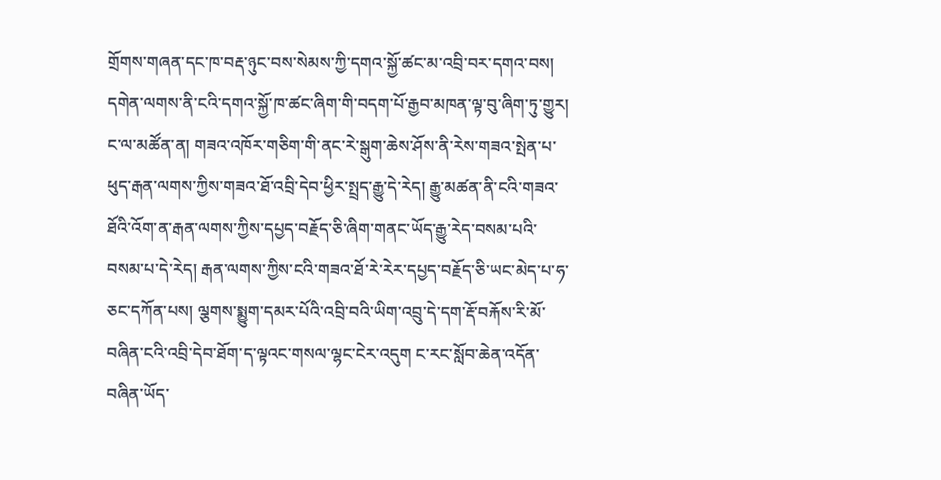གྲོགས་གཞན་དང་ཁ་བརྡ་ཉུང་བས་སེམས་ཀྱི་དགའ་སྐྱོ་ཚང་མ་འབྲི་བར་དགའ་བས། དགེན་ལགས་ནི་ངའི་དགའ་སྐྱོ་ཁ་ཚང་ཞིག་གི་བདག་པོ་རྒྱབ་མཁན་ལྟ་བུ་ཞིག་ཏུ་གྱུར།
ང་ལ་མཚོན་ན། གཟའ་འཁོར་གཅིག་གི་ནང་རེ་སྒུག་ཆེས་ཤོས་ནི་རེས་གཟའ་སྤེན་པ་ཕུད་རྒན་ལགས་ཀྱིས་གཟའ་ཐོ་འབྲི་དེབ་ཕྱིར་སྤྲད་རྒྱུ་དེ་རེད། རྒྱུ་མཚན་ནི་ངའི་གཟའ་ཐོའི་འོག་ན་རྒན་ལགས་ཀྱིས་དཔྱད་བརྗོད་ཅི་ཞིག་གནང་ཡོད་རྒྱུ་རེད་བསམ་པའི་བསམ་པ་དེ་རེད། རྒན་ལགས་ཀྱིས་ངའི་གཟའ་ཐོ་རེ་རེར་དཔྱད་བརྗོད་ཅི་ཡང་མེད་པ་ཧ་ཅང་དཀོན་པས། ལྕགས་སྨྱུག་དམར་པོའི་འབྲི་བའི་ཡིག་འབྲུ་དེ་དག་རྡོ་བརྐོས་རི་མོ་བཞིན་ངའི་འབྲི་དེབ་ཐོག་ད་ལྟའང་གསལ་ལྷང་ངེར་འདུག ང་རང་སློབ་ཆེན་འདོན་བཞིན་ཡོད་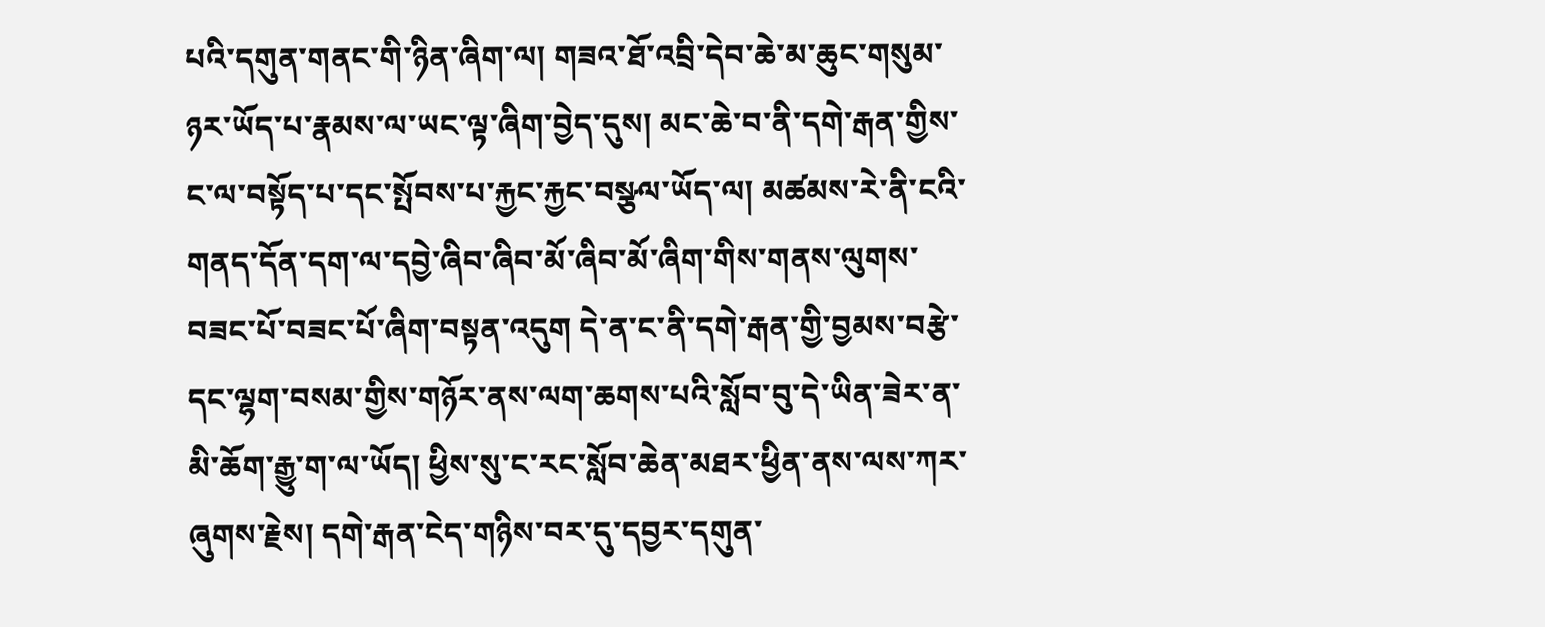པའི་དགུན་གནང་གི་ཉིན་ཞིག་ལ། གཟའ་ཐོ་འབྲི་དེབ་ཆེ་མ་ཆུང་གསུམ་ཉར་ཡོད་པ་རྣམས་ལ་ཡང་ལྟ་ཞིག་བྱེད་དུས། མང་ཆེ་བ་ནི་དགེ་རྒན་གྱིས་ང་ལ་བསྟོད་པ་དང་སྤོབས་པ་རྐྱང་རྐྱང་བསྩལ་ཡོད་ལ། མཚམས་རེ་ནི་ངའི་གནད་དོན་དག་ལ་དབྱེ་ཞིབ་ཞིབ་མོ་ཞིབ་མོ་ཞིག་གིས་གནས་ལུགས་བཟང་པོ་བཟང་པོ་ཞིག་བསྟན་འདུག དེ་ན་ང་ནི་དགེ་རྒན་གྱི་བྱམས་བརྩེ་དང་ལྷག་བསམ་གྱིས་གཉོར་ནས་ལག་ཆགས་པའི་སློབ་བུ་དེ་ཡིན་ཟེར་ན་མི་ཆོག་རྒྱུ་ག་ལ་ཡོད། ཕྱིས་སུ་ང་རང་སློབ་ཆེན་མཐར་ཕྱིན་ནས་ལས་ཀར་ཞུགས་རྗེས། དགེ་རྒན་ངེད་གཉིས་བར་དུ་དབྱར་དགུན་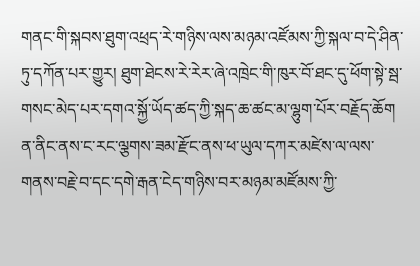གནང་གི་སྐབས་ཐུག་འཕྲད་རེ་གཉིས་ལས་མཉམ་འཛོམས་ཀྱི་སྐལ་བ་དེ་ཤིན་ཏུ་དཀོན་པར་གྱུར། ཐུག་ཐེངས་རེ་རེར་ཞེ་འཁྲེང་གི་ཁུར་བོ་ཐང་དུ་ཕོག་སྟེ་སྦ་གསང་མེད་པར་དགའ་སྐྱོ་ཡོད་ཚད་ཀྱི་སྐད་ཆ་ཚང་མ་ལྷུག་པོར་བརྗོད་ཆོག ན་ནིང་ནས་ང་རང་ལྕགས་ཟམ་རྫོང་ནས་ཕ་ཡུལ་དཀར་མཛེས་ལ་ལས་གནས་བརྗེ་བ་དང་དགེ་རྒན་ངེད་གཉིས་བར་མཉམ་མཛོམས་ཀྱི་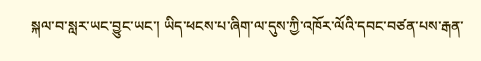སྐལ་བ་སླར་ཡང་བྱུང་ཡང་། ཡིད་ཕངས་པ་ཞིག་ལ་དུས་ཀྱི་འཁོར་ལོའི་དབང་བཙན་པས་རྒན་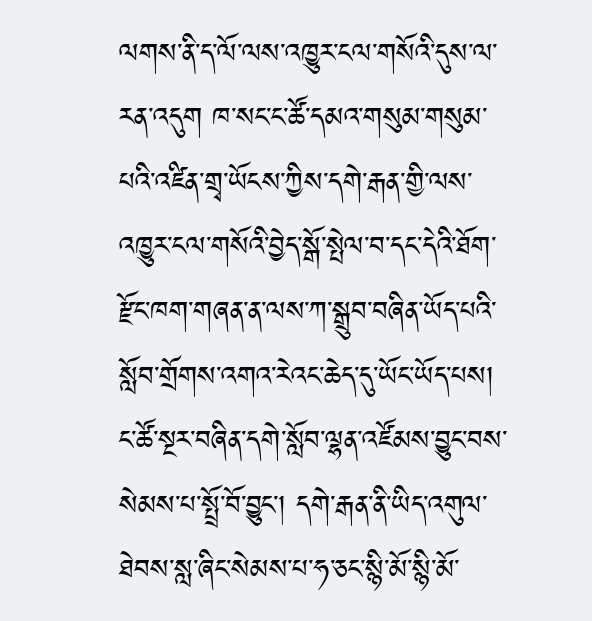ལགས་ནི་ད་ལོ་ལས་འཁྱུར་ངལ་གསོའི་དུས་ལ་རན་འདུག ཁ་སང་ང་ཚོ་དམའ་གསུམ་གསུམ་པའི་འཛིན་གྲྭ་ཡོངས་ཀྱིས་དགེ་རྒན་གྱི་ལས་འཁྱུར་ངལ་གསོའི་བྱེད་སྒོ་སྤེལ་བ་དང་དེའི་ཐོག་རྫོང་ཁག་གཞན་ན་ལས་ཀ་སྒྲུབ་བཞིན་ཡོད་པའི་སློབ་གྲོགས་འགའ་རེའང་ཆེད་དུ་ཡོང་ཡོད་པས། ང་ཚོ་སྔར་བཞིན་དགེ་སློབ་ལྷན་འཛོམས་བྱུང་བས་སེམས་པ་སྤྲོ་བོ་བྱུང་། དགེ་རྒན་ནི་ཡིད་འགུལ་ཐེབས་སླ་ཞིང་སེམས་པ་ཧ་ཅང་སྙི་མོ་སྙི་མོ་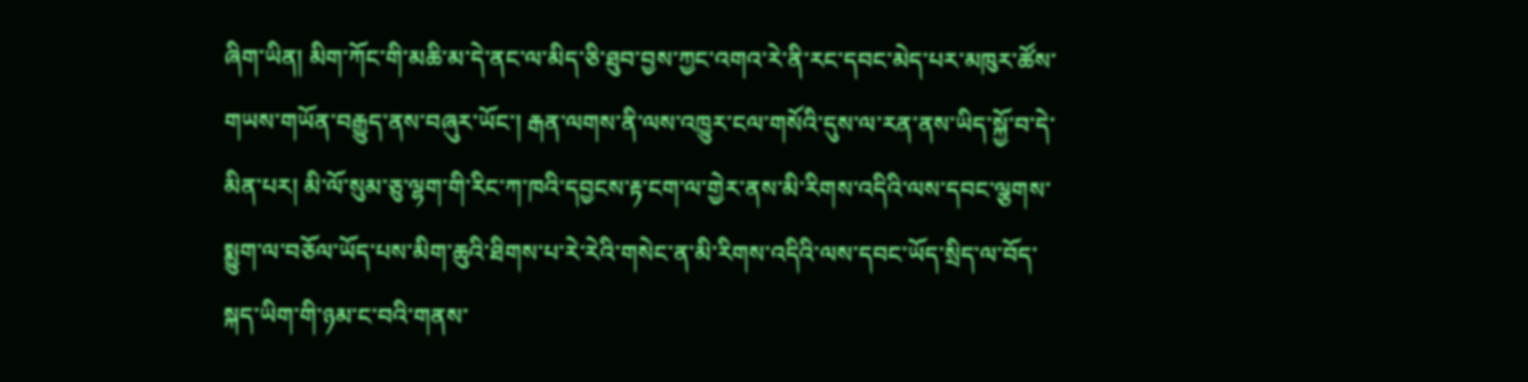ཞིག་ཡིན། མིག་ཀོང་གི་མཆི་མ་དེ་ནང་ལ་མིད་ཅི་ཐུབ་བྱས་ཀྱང་འགའ་རེ་ནི་རང་དབང་མེད་པར་མཁུར་ཚོས་གཡས་གཡོན་བརྒྱུད་ནས་བཞུར་ཡོང་། རྒན་ལགས་ནི་ལས་འཁྱུར་ངལ་གསོའི་དུས་ལ་རན་ནས་ཡིད་སྐྱོ་བ་དེ་མིན་པར། མི་ལོ་སུམ་ཅུ་ལྷག་གི་རིང་ཀ་ཁའི་དབྱངས་རྟ་ངག་ལ་གྱེར་ནས་མི་རིགས་འདིའི་ལས་དབང་ལྕགས་སྨྱུག་ལ་བཅོལ་ཡོད་པས་མིག་ཆུའི་ཐིགས་པ་རེ་རེའི་གསེང་ན་མི་རིགས་འདིའི་ལས་དབང་ཡོད་སྲིད་ལ་བོད་སྐད་ཡིག་གི་ཉམ་ང་བའི་གནས་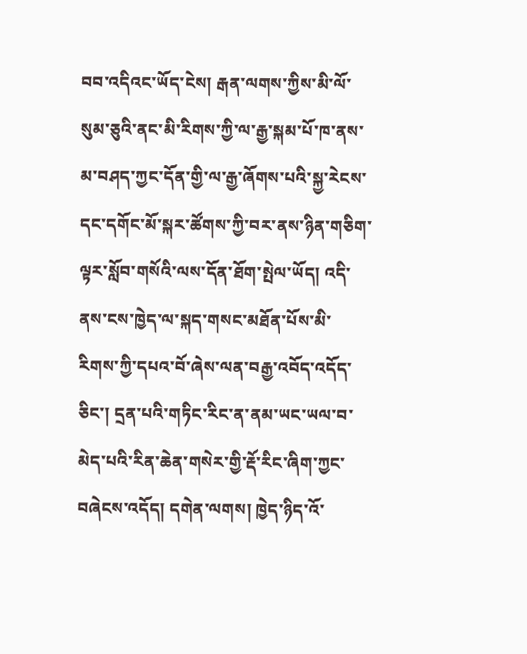བབ་འདིའང་ཡོད་ངེས། རྒན་ལགས་ཀྱིས་མི་ལོ་སུམ་ཅུའི་ནང་མི་རིགས་ཀྱི་ལ་རྒྱ་སྐམ་པོ་ཁ་ནས་མ་བཤད་ཀྱང་དོན་གྱི་ལ་རྒྱ་ཞོགས་པའི་སྐྱ་རེངས་དང་དགོང་མོ་སྐར་ཚོགས་ཀྱི་བར་ནས་ཉིན་གཅིག་ལྟར་སློབ་གསོའི་ལས་དོན་ཐོག་སྤེལ་ཡོད། འདི་ནས་ངས་ཁྱེད་ལ་སྐད་གསང་མཐོན་པོས་མི་རིགས་ཀྱི་དཔའ་བོ་ཞེས་ལན་བརྒྱ་འབོད་འདོད་ཅིང་། དྲན་པའི་གཏིང་རིང་ན་ནམ་ཡང་ཡལ་བ་མེད་པའི་རིན་ཆེན་གསེར་གྱི་རྡོ་རིང་ཞིག་ཀྱང་བཞེངས་འདོད། དགེན་ལགས། ཁྱེད་ཉིད་འོ་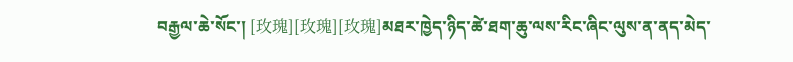བརྒྱལ་ཆེ་སོང་། [玫瑰][玫瑰][玫瑰]མཐར་ཁྱེད་ཉིད་ཚེ་ཐག་ཆུ་ལས་རིང་ཞིང་ལུས་ན་ནད་མེད་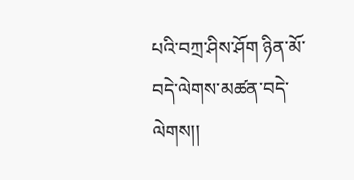པའི་བཀྲ་ཤིས་ཤོག ཉིན་མོ་བདེ་ལེགས་མཚན་བདེ་ལེགས།།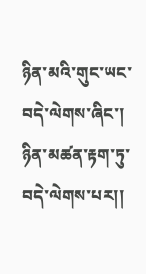ཉིན་མའི་གུང་ཡང་བདེ་ལེགས་ཞིང་། ཉིན་མཚན་རྟག་ཏུ་བདེ་ལེགས་པར།།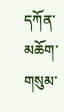དཀོན་མཆོག་གསུམ་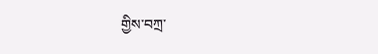གྱིས་བཀྲ་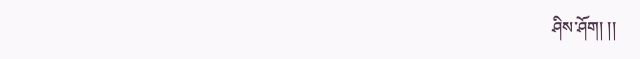ཤིས་ཤོག། །།